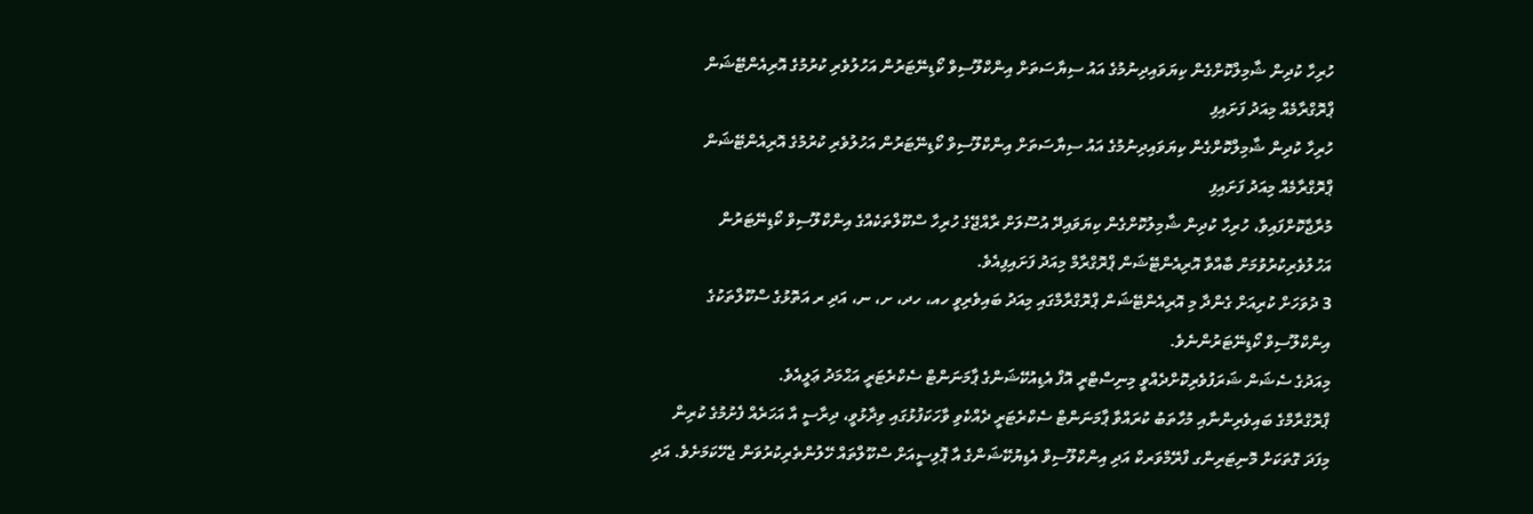ހުރިހާ ކުދިން ޝާމިލްކޮށްގެން ކިޔަވައިދިނުމުގެ އައު ސިޔާސަތަށް އިންކްލޫސިވް ކޯޑިނޭޓަރުން އަހުލުވެރި ކުރުމުގެ އޮރިއެންޓޭޝަން ޕްރޮގްރާމެއް މިއަދު ފަށައިފި
ހުރިހާ ކުދިން ޝާމިލްކޮށްގެން ކިޔަވައިދިނުމުގެ އައު ސިޔާސަތަށް އިންކްލޫސިވް ކޯޑިނޭޓަރުން އަހުލުވެރި ކުރުމުގެ އޮރިއެންޓޭޝަން ޕްރޮގްރާމެއް މިއަދު ފަށައިފި
މުރާޖާކޮށްފައިވާ، ހުރިހާ ކުދިން ޝާމިލުކޮށްގެން ކިޔަވައިދޭ އުސޫލަށް ރާއްޖޭގެ ހުރިހާ ސްކޫލްތަކެއްގެ އިންކްލޫސިވް ކޯޑިނޭޓަރުން އަހުލުވެރިކުރުވުމަށް ބާއްވާ އޮރިއެންޓޭޝަން ޕްރޮގްރާމް މިއަދު ފަށައިފިއެވެ.
3 ދުވަހަށް ކުރިއަށް ގެންދާ މި އޮރިއެންޓޭޝަން ޕްރޮގްރާމްގައި މިއަދު ބައިވެރިވީ ހއ، ހދ، ށ، ނ، އަދި ރ އަތޮޅުގެ ސްކޫލްތަކުގެ އިންކްލޫސިވް ކޯޑިނޭޓަރުންނެވެ.
މިއަދުގެ ސެޝަން ޝަރަފުވެރިކޮށްދެއްވީ މިނިސްޓްރީ އޮފް އެޑިއުކޭޝަންގެ ޕާމަނަންޓް ސެކްރެޓަރީ އަޙްމަދު ޢަލީއެވެ.
ޕްރޮގްރާމްގެ ބައިވެރިންނާއި މުހާތަބު ކުރައްވާ ޕާމަނަންޓް ސެކްރެޓަރީ ދެއްކެވި ވާހަކަފުޅުގައި ވިދާޅުވީ، ދިރާސީ އާ އަހަރެއް ފެށުމުގެ ކުރިން މިފަދަ ގޮތަކަށް މޮނިޓަރިންގ ފްރޭމްވަރކް އަދި އިންކްލޫސިވް އެޑިޔުކޭޝަންގެ އާ ޕޮލިސީއަށް ސްކޫލްތައް ހޭލުންތެރިކުރުވަން ޖެހޭކަމަށެވެ. އަދި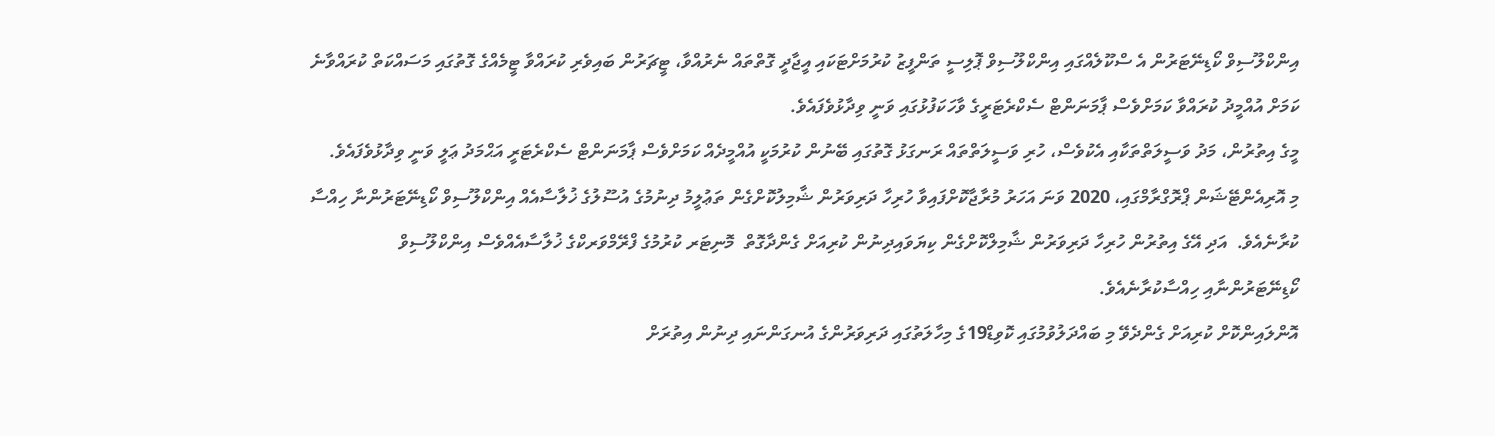އިންކްލޫސިވް ކޯޑިނޭޓަރުން އެ ސްކޫލެއްގައި އިންކްލޫސިވް ޕޮލިސީ ތަންފީޒު ކުރުމަށްޓަކައި އީޖާދީ ގޮތްތައް ނެރުއްވާ، ޓީޗަރުން ބައިވެރި ކުރައްވާ ޓީމެއްގެ ގޮތުގައި މަސައްކަތް ކުރައްވާނެ ކަމަށް އުއްމީދު ކުރައްވާ ކަމަށްވެސް ޕާމަނަންޓް ސެކްރެޓަރީގެ ވާހަކަފުޅުގައި ވަނީ ވިދާޅުވެފައެވެ.
މީގެ އިތުރުން، މަދު ވަސީލަތްތަކާއި އެކުވެސް، ހުރި ވަސީލަތްތައް ރަނގަޅު ގޮތުގައި ބޭނުން ކުރުމަކީ އުއްމީދެއް ކަމަށްވެސް ޕާމަނަންޓް ސެކްރެޓަރީ އަޙްމަދު ޢަލީ ވަނީ ވިދާޅުވެފައެވެ.
މި އޮރިއެންޓޭޝަން ޕްރޮގްރާމްގައި، 2020 ވަނަ އަހަރު މުރާޖާކޮށްފައިވާ ހުރިހާ ދަރިވަރުން ޝާމިލުކޮށްގެން ތަޢުލީމު ދިނުމުގެ އުސޫލުގެ ޚުލާސާއެއް އިންކްލޫސިވް ކޯޑިނޭޓަރުންނާ ހިއްސާ ކުރާނެއެވެ.  އަދި އޭގެ އިތުރުން ހުރިހާ ދަރިވަރުން ޝާމިލްކޮށްގެން ކިޔަވައިދިނުން ކުރިއަށް ގެންދާގޮތް  މޮނިޓަރ ކުރުމުގެ ފްރޭމްވަރކްގެ ޚުލާސާއެއްވެސް އިންކްލޫސިވް ކޯޑިނޭޓަރުންނާއި ހިއްސާކުރާނެއެވެ.
އޮންލައިންކޮށް ކުރިއަށް ގެންދެވޭ މި ބައްދަލުވުމުގައި ކޮވިޑް19ގެ މިހާލަތުގައި ދަރިވަރުންގެ އުނގަންނައި ދިނުން އިތުރަށް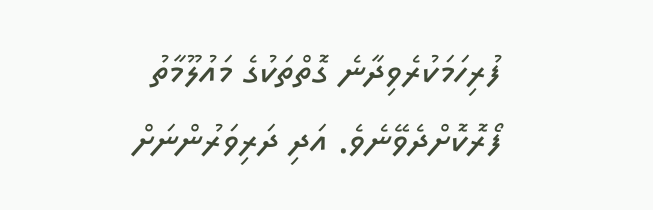ފުރިހަމަކުރެވިދާނެ ގޮތްތަކުގެ މައުލޫމާތު ފޯރޮކޮށްދެވޭނެވެ. އަދި ދަރިވަރުންނަށް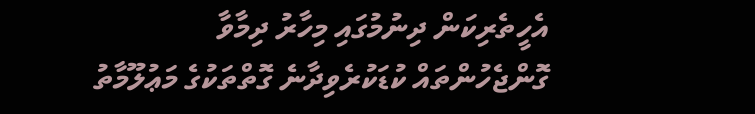އެހީތެރިކަން ދިނުމުގައި މިހާރު ދިމާވާ ގޮންޖެހުންތައް ކުޑަކުރެވިދާނެ ގޮތްތަކުގެ މަޢުލޫމާތު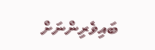ބައިވެރިންނަށް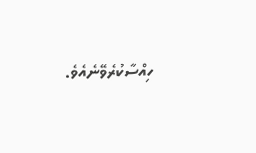ހިއްސާކުރެވޭނެއެވެ.